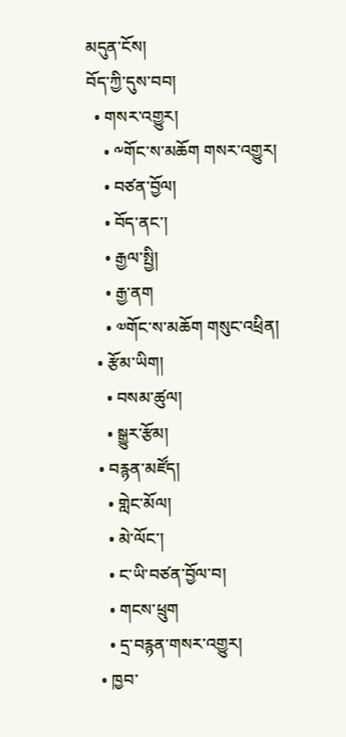མདུན་ངོས།
བོད་ཀྱི་དུས་བབ།
  • གསར་འགྱུར།
    • ༸གོང་ས་མཆོག གསར་འགྱུར།
    • བཙན་བྱོལ།
    • བོད་ནང་།
    • རྒྱལ་སྤྱི།
    • རྒྱ་ནག
    • ༧གོང་ས་མཆོག གསུང་འཕྲིན།
  • རྩོམ་ཡིག།
    • བསམ་ཚུལ།
    • སྒྱུར་རྩོམ།
  • བརྙན་མཛོད།
    • གླེང་མོལ།
    • མེ་ལོང་།
    • ང་ཡི་བཙན་བྱོལ་བ།
    • གངས་ཕྲུག
    • དྲ་བརྙན་གསར་འགྱུར།
  • ཁྱབ་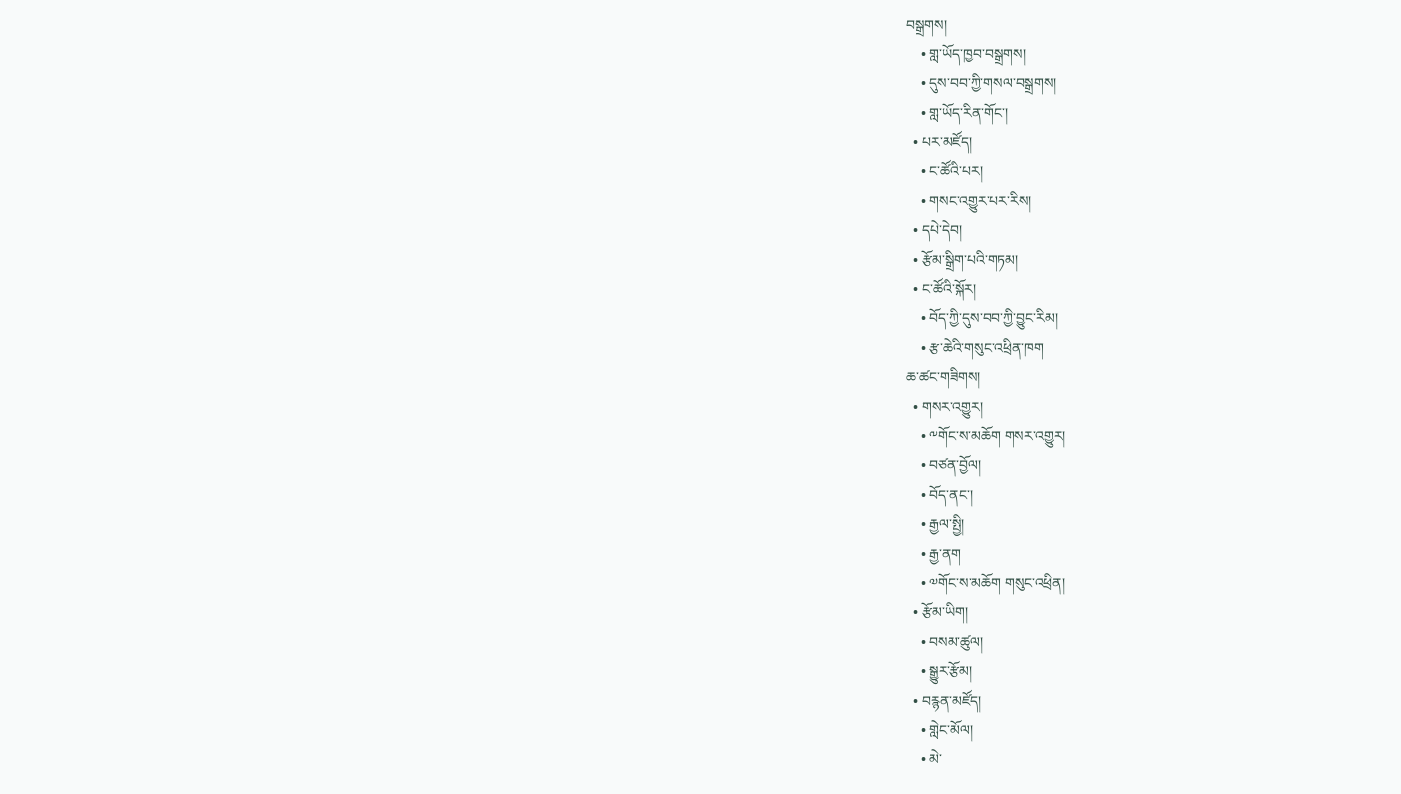བསྒྲགས།
    • གླ་ཡོད་ཁྱབ་བསྒྲགས།
    • དུས་བབ་ཀྱི་གསལ་བསྒྲགས།
    • གླ་ཡོད་རིན་གོང་།
  • པར་མཛོད།
    • ང་ཚོའི་པར།
    • གསང་འགྱུར་པར་རིས།
  • དཔེ་དེབ།
  • རྩོམ་སྒྲིག་པའི་གཏམ།
  • ང་ཚོའི་སྐོར།
    • བོད་ཀྱི་དུས་བབ་ཀྱི་བྱུང་རིམ།
    • རྩ་ཆེའི་གསུང་འཕྲིན་ཁག
ཆ་ཚང་གཟིགས།
  • གསར་འགྱུར།
    • ༸གོང་ས་མཆོག གསར་འགྱུར།
    • བཙན་བྱོལ།
    • བོད་ནང་།
    • རྒྱལ་སྤྱི།
    • རྒྱ་ནག
    • ༧གོང་ས་མཆོག གསུང་འཕྲིན།
  • རྩོམ་ཡིག།
    • བསམ་ཚུལ།
    • སྒྱུར་རྩོམ།
  • བརྙན་མཛོད།
    • གླེང་མོལ།
    • མེ་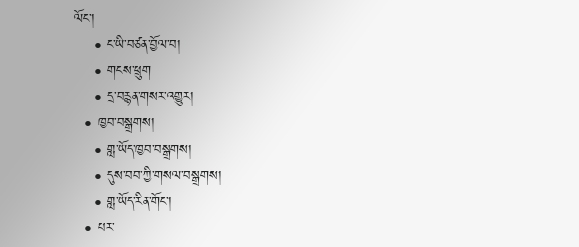ལོང་།
    • ང་ཡི་བཙན་བྱོལ་བ།
    • གངས་ཕྲུག
    • དྲ་བརྙན་གསར་འགྱུར།
  • ཁྱབ་བསྒྲགས།
    • གླ་ཡོད་ཁྱབ་བསྒྲགས།
    • དུས་བབ་ཀྱི་གསལ་བསྒྲགས།
    • གླ་ཡོད་རིན་གོང་།
  • པར་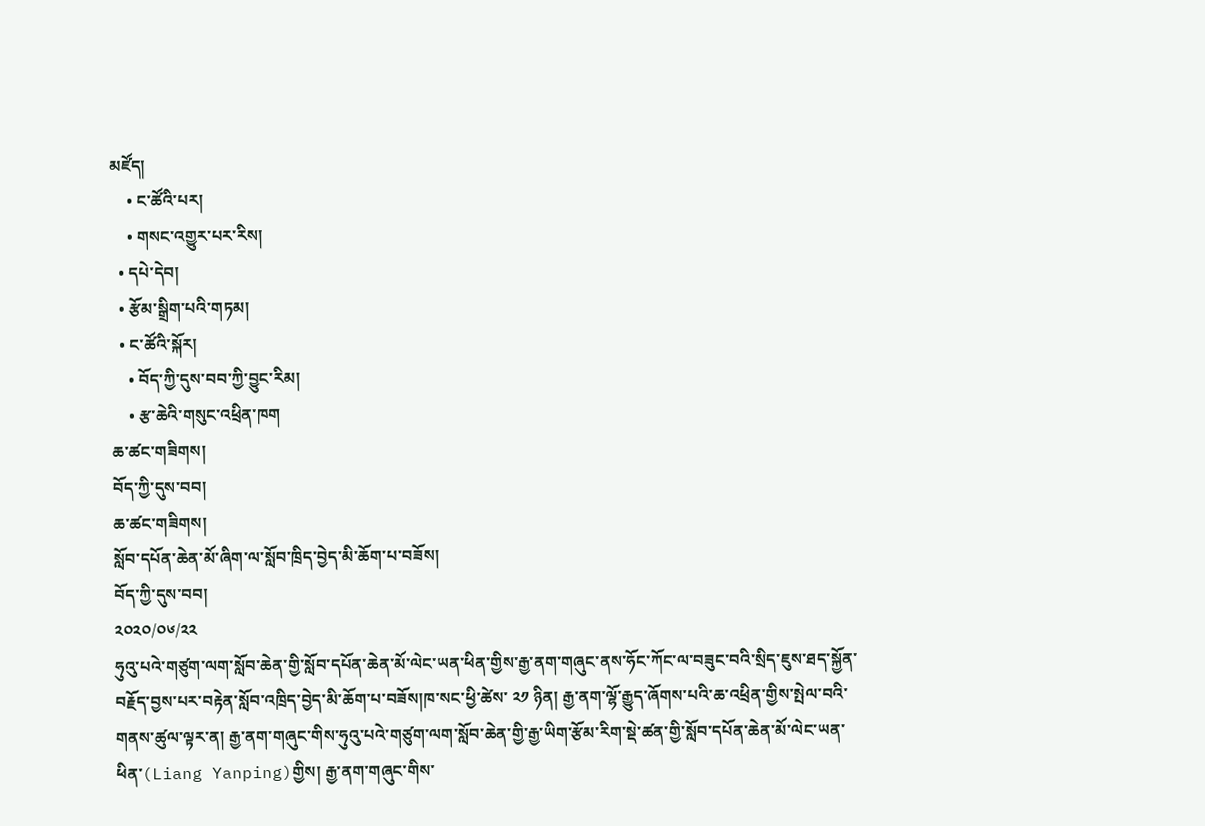མཛོད།
    • ང་ཚོའི་པར།
    • གསང་འགྱུར་པར་རིས།
  • དཔེ་དེབ།
  • རྩོམ་སྒྲིག་པའི་གཏམ།
  • ང་ཚོའི་སྐོར།
    • བོད་ཀྱི་དུས་བབ་ཀྱི་བྱུང་རིམ།
    • རྩ་ཆེའི་གསུང་འཕྲིན་ཁག
ཆ་ཚང་གཟིགས།
བོད་ཀྱི་དུས་བབ།
ཆ་ཚང་གཟིགས།
སློབ་དཔོན་ཆེན་མོ་ཞིག་ལ་སློབ་ཁྲིད་བྱེད་མི་ཆོག་པ་བཟོས།
བོད་ཀྱི་དུས་བབ།
༢༠༢༠/༠༦/༢༢
ཧུའུ་པའེ་གཙུག་ལག་སློབ་ཆེན་གྱི་སློབ་དཔོན་ཆེན་མོ་ལེང་ཡན་ཕིན་གྱིས་རྒྱ་ནག་གཞུང་ནས་ཧོང་ཀོང་ལ་བཟུང་བའི་སྲིད་ཇུས་ཐད་སྐྱོན་བརྗོད་བྱས་པར་བརྟེན་སློབ་འཁྲིད་བྱེད་མི་ཆོག་པ་བཟོས།ཁ་སང་ཕྱི་ཚེས་ ༢༡ ཉིན། རྒྱ་ནག་ལྷོ་རྒྱུད་ཞོགས་པའི་ཆ་འཕྲིན་གྱིས་སྤེལ་བའི་གནས་ཚུལ་ལྟར་ན། རྒྱ་ནག་གཞུང་གིས་ཧུའུ་པའེ་གཙུག་ལག་སློབ་ཆེན་གྱི་རྒྱ་ཡིག་རྩོམ་རིག་སྡེ་ཚན་གྱི་སློབ་དཔོན་ཆེན་མོ་ལེང་ཡན་ཕིན་(Liang Yanping)གྱིས། རྒྱ་ནག་གཞུང་གིས་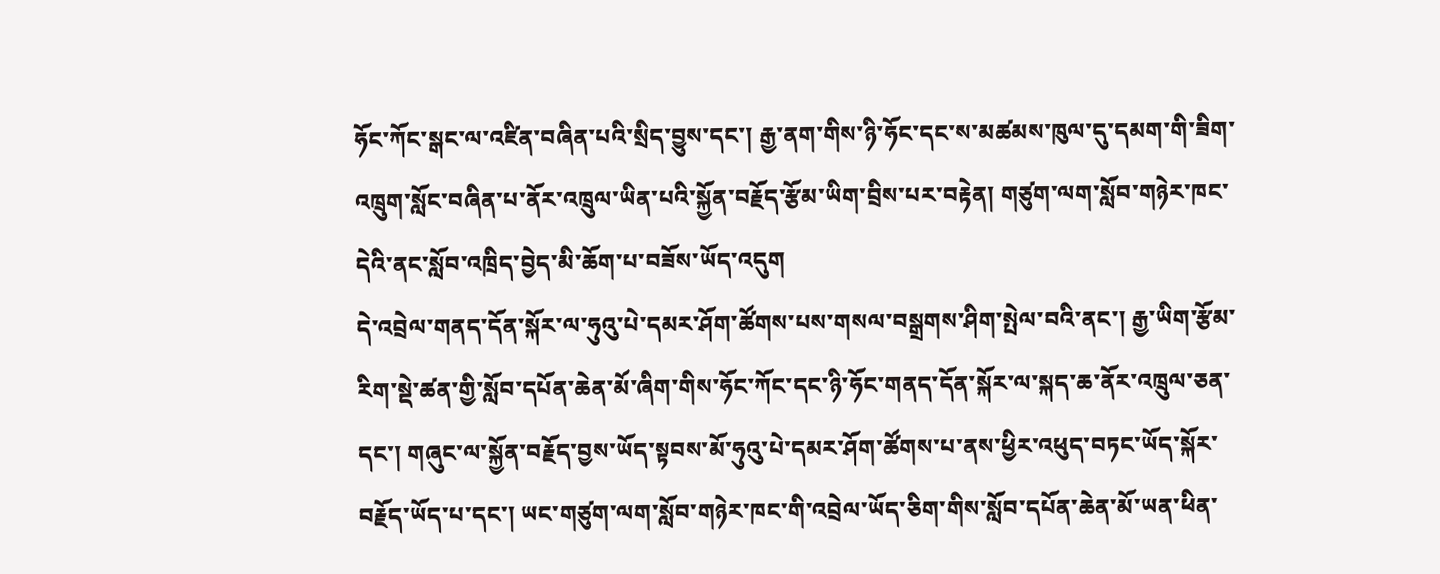ཧོང་ཀོང་སྒང་ལ་འཛིན་བཞིན་པའི་སྲིད་བྱུས་དང་། རྒྱ་ནག་གིས་ཉི་ཧོང་དང་ས་མཚམས་ཁུལ་དུ་དམག་གི་ཟིག་འཁྲུག་སློང་བཞིན་པ་ནོར་འཁྲུལ་ཡིན་པའི་སྐྱོན་བརྗོད་རྩོམ་ཡིག་བྲིས་པར་བརྟེན། གཙུག་ལག་སློབ་གཉེར་ཁང་དེའི་ནང་སློབ་འཁྲིད་བྱེད་མི་ཆོག་པ་བཟོས་ཡོད་འདུག
དེ་འབྲེལ་གནད་དོན་སྐོར་ལ་ཧུའུ་པེ་དམར་ཤོག་ཚོགས་པས་གསལ་བསྒྲགས་ཤིག་སྤེལ་བའི་ནང་། རྒྱ་ཡིག་རྩོམ་རིག་སྡེ་ཚན་གྱི་སློབ་དཔོན་ཆེན་མོ་ཞིག་གིས་ཧོང་ཀོང་དང་ཉི་ཧོང་གནད་དོན་སྐོར་ལ་སྐད་ཆ་ནོར་འཁྲུལ་ཅན་དང་། གཞུང་ལ་སྐྱོན་བརྗོད་བྱས་ཡོད་སྟབས་མོ་ཧུའུ་པེ་དམར་ཤོག་ཚོགས་པ་ནས་ཕྱིར་འཕུད་བཏང་ཡོད་སྐོར་བརྗོད་ཡོད་པ་དང་། ཡང་གཙུག་ལག་སློབ་གཉེར་ཁང་གི་འབྲེལ་ཡོད་ཅིག་གིས་སློབ་དཔོན་ཆེན་མོ་ཡན་ཕིན་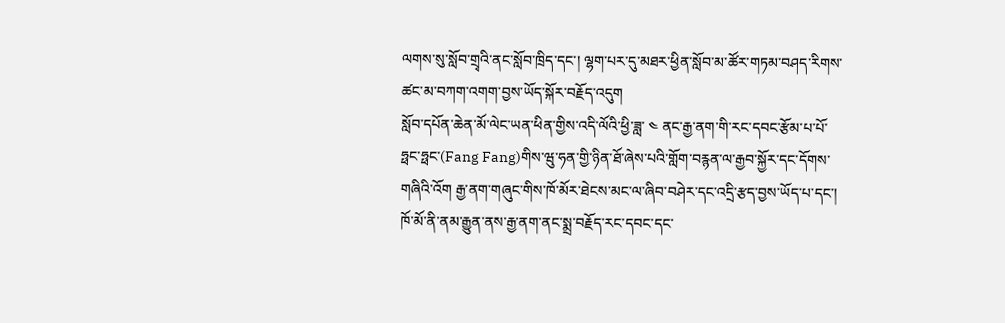ལགས་སུ་སློབ་གྲྭའི་ནང་སློབ་ཁྲིད་དང་། ལྷག་པར་དུ་མཐར་ཕྱིན་སློབ་མ་ཚོར་གཏམ་བཤད་རིགས་ཚང་མ་བཀག་འགག་བྱས་ཡོད་སྐོར་བརྗོད་འདུག
སློབ་དཔོན་ཆེན་མོ་ལེང་ཡན་ཕིན་གྱིས་འདི་ལོའི་ཕྱི་ཟླ་ ༤ ནང་རྒྱ་ནག་གི་རང་དབང་རྩོམ་པ་པོ་ཧྥང་ཧྥང་(Fang Fang)གིས་ཝུ་ཧན་གྱི་ཉིན་ཐོ་ཞེས་པའི་གློག་བརྙན་ལ་རྒྱབ་སྐྱོར་དང་དོགས་གཞིའི་འོག རྒྱ་ནག་གཞུང་གིས་ཁོ་མོར་ཐེངས་མང་ལ་ཞིབ་བཤེར་དང་འདྲི་རྩད་བྱས་ཡོད་པ་དང་། ཁོ་མོ་ནི་ནམ་རྒྱུན་ནས་རྒྱ་ནག་ནང་སྨྲ་བརྗོད་རང་དབང་དང་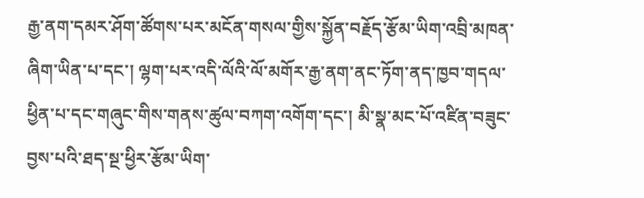རྒྱ་ནག་དམར་ཤོག་ཚོགས་པར་མངོན་གསལ་གྱིས་སྐྱོན་བརྗོད་རྩོམ་ཡིག་འབྲི་མཁན་ཞིག་ཡིན་པ་དང་། ལྷག་པར་འདི་ལོའི་ལོ་མགོར་རྒྱ་ནག་ནང་ཏོག་ནད་ཁྱབ་གདལ་ཕྱིན་པ་དང་གཞུང་གིས་གནས་ཚུལ་བཀག་འགོག་དང་། མི་སྣ་མང་པོ་འཛིན་བཟུང་བྱས་པའི་ཐད་སྔ་ཕྱིར་རྩོམ་ཡིག་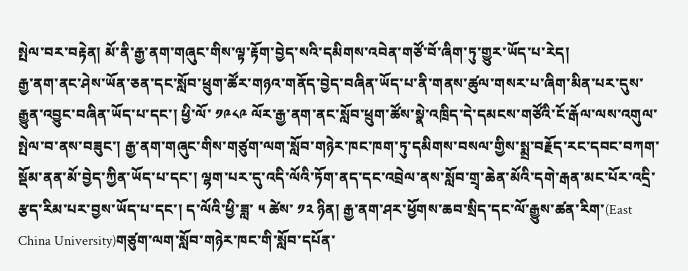སྤེལ་བར་བརྟེན། མོ་ནི་རྒྱ་ནག་གཞུང་གིས་ལྟ་རྟོག་བྱེད་སའི་དམིགས་འབེན་གཙོ་བོ་ཞིག་ཏུ་གྱུར་ཡོད་པ་རེད།
རྒྱ་ནག་ནང་ཤེས་ཡོན་ཅན་དང་སློབ་ཕྲུག་ཚོར་གཉའ་གནོད་བྱེད་བཞིན་ཡོད་པ་ནི་གནས་ཚུལ་གསར་པ་ཞིག་མིན་པར་དུས་རྒྱུན་འབྱུང་བཞིན་ཡོད་པ་དང་། ཕྱི་ལོ་ ༡༩༨༩ ལོར་རྒྱ་ནག་ནང་སློབ་ཕྲུག་ཚོས་སྣེ་འཁྲིད་དེ་དམངས་གཙོའི་ངོ་རྒོལ་ལས་འགུལ་སྤེལ་བ་ནས་བཟུང་། རྒྱ་ནག་གཞུང་གིས་གཙུག་ལག་སློབ་གཉེར་ཁང་ཁག་ཏུ་དམིགས་བསལ་གྱིས་སྨྲ་བརྗོད་རང་དབང་བཀག་སྡོམ་ནན་མོ་བྱེད་ཀྱིན་ཡོད་པ་དང་། ལྷག་པར་དུ་འདི་ལོའི་ཏོག་ནད་དང་འབྲེལ་ནས་སློབ་གྲྭ་ཆེན་མོའི་དགེ་རྒན་མང་པོར་འདྲི་རྩད་རིམ་པར་བྱས་ཡོད་པ་དང་། ད་ལོའི་ཕྱི་ཟླ་ ༥ ཚེས་ ༡༢ ཉིན། རྒྱ་ནག་ཤར་ཕྱོགས་ཆབ་སྲིད་དང་ལོ་རྒྱུས་ཚན་རིག་(East China University)གཙུག་ལག་སློབ་གཉེར་ཁང་གི་སློབ་དཔོན་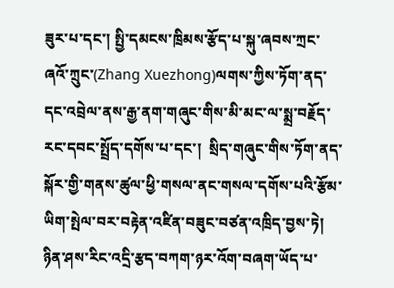ཟུར་པ་དང་། སྤྱི་དམངས་ཁྲིམས་རྩོད་པ་སྐུ་ཞབས་ཀྲང་ཞའོ་ཀྲུང་(Zhang Xuezhong)ལགས་ཀྱིས་ཏོག་ནད་དང་འབྲེལ་ནས་རྒྱ་ནག་གཞུང་གིས་མི་མང་ལ་སྨྲ་བརྗོད་རང་དབང་སྤྲོད་དགོས་པ་དང་།  སྲིད་གཞུང་གིས་ཏོག་ནད་སྐོར་གྱི་གནས་ཚུལ་ཕྱི་གསལ་ནང་གསལ་དགོས་པའི་རྩོམ་ཡིག་སྤེལ་བར་བརྟེན་འཛིན་བཟུང་བཙན་འཁྲིད་བྱས་ཏེ། ཉིན་ཤས་རིང་འདྲི་རྩད་བཀག་ཉར་འོག་བཞག་ཡོད་པ་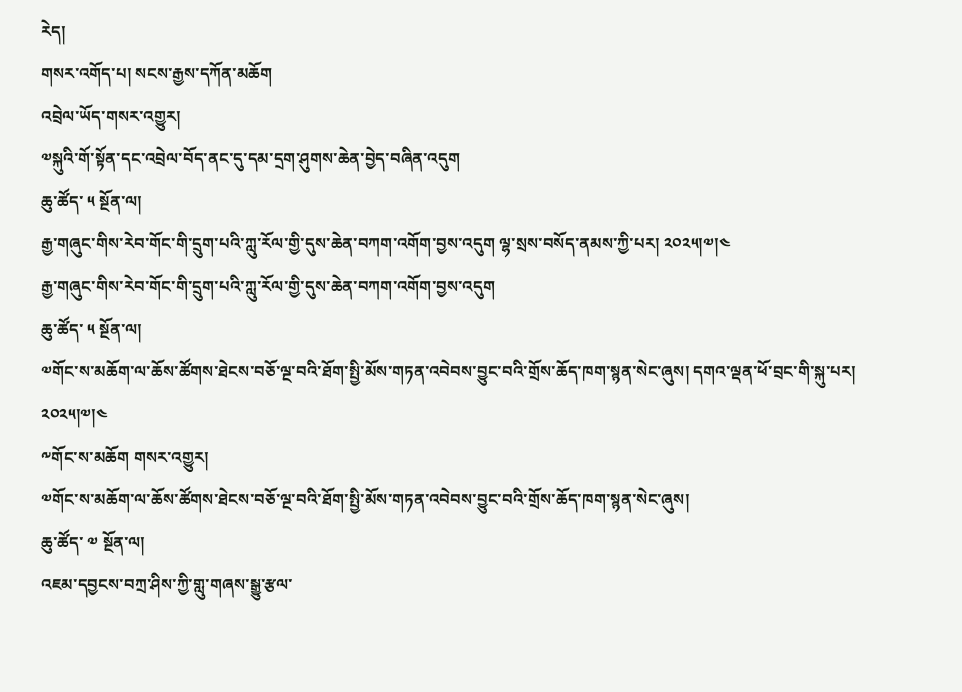རེད།
གསར་འགོད་པ། སངས་རྒྱས་དཀོན་མཆོག
འབྲེལ་ཡོད་གསར་འགྱུར།
༧སྐུའི་གོ་སྟོན་དང་འབྲེལ་བོད་ནང་དུ་དམ་དྲག་ཤུགས་ཆེན་བྱེད་བཞིན་འདུག
ཆུ་ཚོད་ ༥ སྔོན་ལ།
རྒྱ་གཞུང་གིས་རེབ་གོང་གི་དྲུག་པའི་ཀླུ་རོལ་གྱི་དུས་ཆེན་བཀག་འགོག་བྱས་འདུག ལྷ་སྲས་བསོད་ནམས་ཀྱི་པར། ༢༠༢༥།༧།༤
རྒྱ་གཞུང་གིས་རེབ་གོང་གི་དྲུག་པའི་ཀླུ་རོལ་གྱི་དུས་ཆེན་བཀག་འགོག་བྱས་འདུག
ཆུ་ཚོད་ ༥ སྔོན་ལ།
༧གོང་ས་མཆོག་ལ་ཆོས་ཚོགས་ཐེངས་བཅོ་ལྔ་བའི་ཐོག་སྤྱི་མོས་གཏན་འབེབས་བྱུང་བའི་གྲོས་ཆོད་ཁག་སྙན་སེང་ཞུས། དགའ་ལྡན་ཕོ་བྲང་གི་སྐུ་པར། ༢༠༢༥།༧།༤
༸གོང་ས་མཆོག གསར་འགྱུར།
༧གོང་ས་མཆོག་ལ་ཆོས་ཚོགས་ཐེངས་བཅོ་ལྔ་བའི་ཐོག་སྤྱི་མོས་གཏན་འབེབས་བྱུང་བའི་གྲོས་ཆོད་ཁག་སྙན་སེང་ཞུས།
ཆུ་ཚོད་ ༧ སྔོན་ལ།
འཇམ་དབྱངས་བཀྲ་ཤིས་ཀྱི་གླུ་གཞས་སྒྱུ་རྩལ་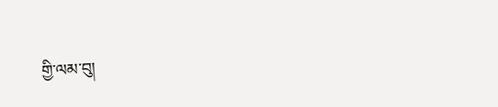གྱི་ལམ་བུ།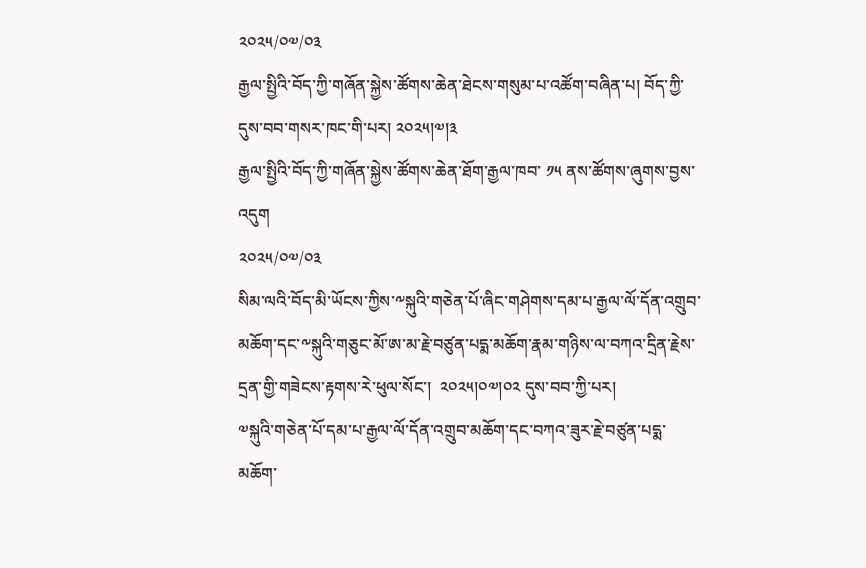༢༠༢༥/༠༧/༠༣
རྒྱལ་སྤྱིའི་བོད་ཀྱི་གཞོན་སྐྱེས་ཚོགས་ཆེན་ཐེངས་གསུམ་པ་འཚོག་བཞིན་པ། བོད་ཀྱི་དུས་བབ་གསར་ཁང་གི་པར། ༢༠༢༥།༧།༣
རྒྱལ་སྤྱིའི་བོད་ཀྱི་གཞོན་སྐྱེས་ཚོགས་ཆེན་ཐོག་རྒྱལ་ཁབ་ ༡༥ ནས་ཚོགས་ཞུགས་བྱས་འདུག
༢༠༢༥/༠༧/༠༣
སིམ་ལའི་བོད་མི་ཡོངས་ཀྱིས་༸སྐུའི་གཅེན་པོ་ཞིང་གཤེགས་དམ་པ་རྒྱལ་ལོ་དོན་འགྲུབ་མཆོག་དང་༸སྐུའི་གཅུང་མོ་ཨ་མ་རྗེ་བཙུན་པདྨ་མཆོག་རྣམ་གཉིས་ལ་བཀའ་དྲིན་རྗེས་དྲན་གྱི་གཟེངས་རྟགས་རེ་ཕུལ་སོང་།  ༢༠༢༥།༠༧།༠༢ དུས་བབ་ཀྱི་པར།
༧སྐུའི་གཅེན་པོ་དམ་པ་རྒྱལ་ལོ་དོན་འགྲུབ་མཆོག་དང་བཀའ་ཟུར་རྗེ་བཙུན་པདྨ་མཆོག་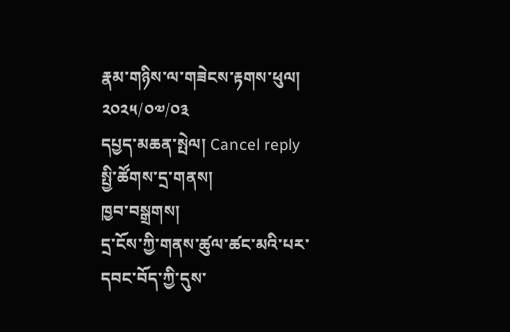རྣམ་གཉིས་ལ་གཟེངས་རྟགས་ཕུལ།
༢༠༢༥/༠༧/༠༣
དཔྱད་མཆན་སྤེལ། Cancel reply
སྤྱི་ཚོགས་དྲ་གནས།
ཁྱབ་བསྒྲགས།
དྲ་ངོས་ཀྱི་གནས་ཚུལ་ཚང་མའི་པར་དབང་བོད་ཀྱི་དུས་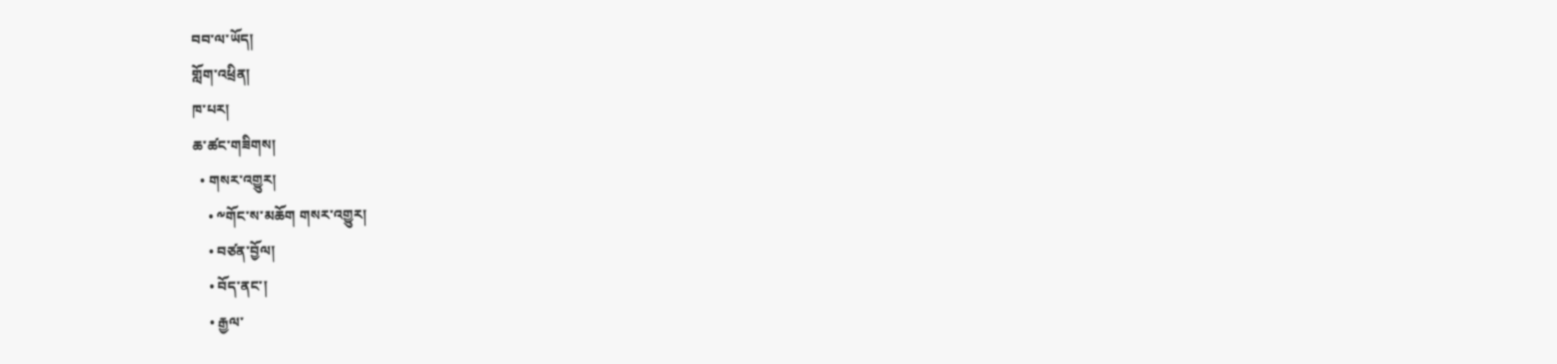བབ་ལ་ཡོད།
གློག་འཕྲིན།
ཁ་པར།
ཆ་ཚང་གཟིགས།
  • གསར་འགྱུར།
    • ༸གོང་ས་མཆོག གསར་འགྱུར།
    • བཙན་བྱོལ།
    • བོད་ནང་།
    • རྒྱལ་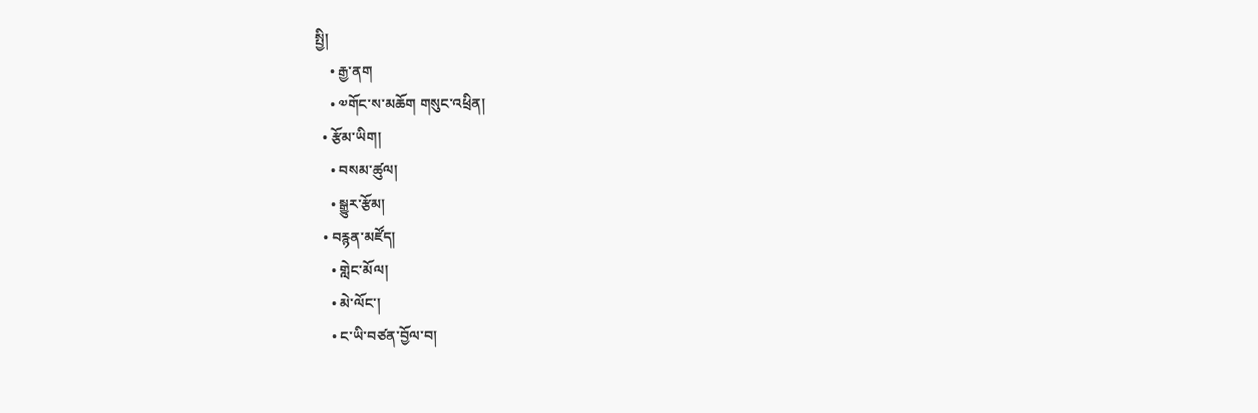སྤྱི།
    • རྒྱ་ནག
    • ༧གོང་ས་མཆོག གསུང་འཕྲིན།
  • རྩོམ་ཡིག།
    • བསམ་ཚུལ།
    • སྒྱུར་རྩོམ།
  • བརྙན་མཛོད།
    • གླེང་མོལ།
    • མེ་ལོང་།
    • ང་ཡི་བཙན་བྱོལ་བ།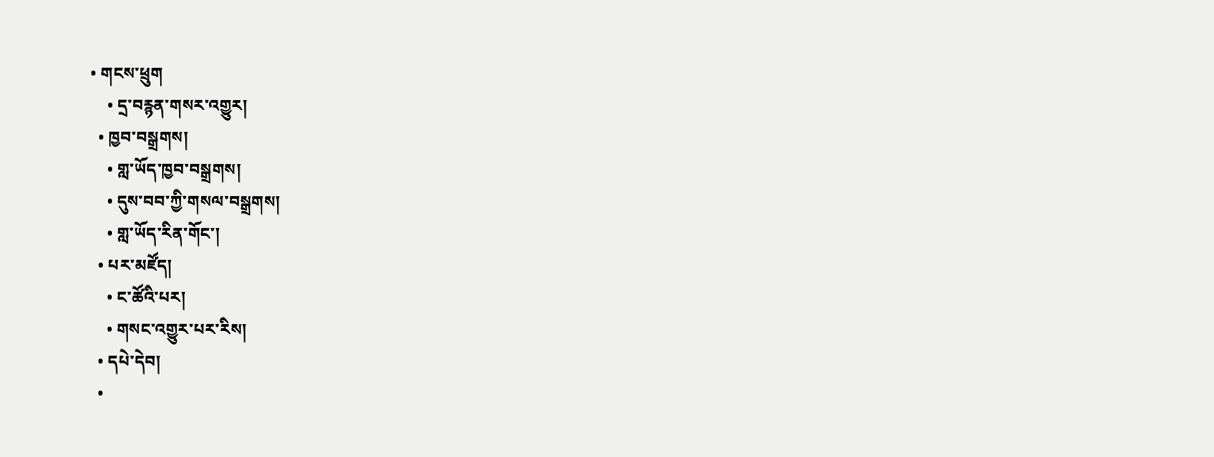• གངས་ཕྲུག
    • དྲ་བརྙན་གསར་འགྱུར།
  • ཁྱབ་བསྒྲགས།
    • གླ་ཡོད་ཁྱབ་བསྒྲགས།
    • དུས་བབ་ཀྱི་གསལ་བསྒྲགས།
    • གླ་ཡོད་རིན་གོང་།
  • པར་མཛོད།
    • ང་ཚོའི་པར།
    • གསང་འགྱུར་པར་རིས།
  • དཔེ་དེབ།
  •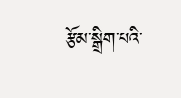རྩོམ་སྒྲིག་པའི་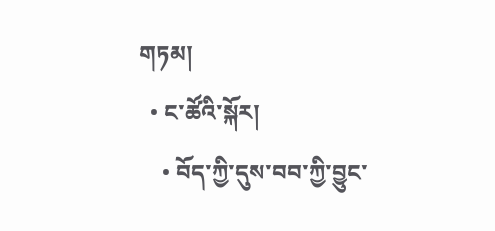གཏམ།
  • ང་ཚོའི་སྐོར།
    • བོད་ཀྱི་དུས་བབ་ཀྱི་བྱུང་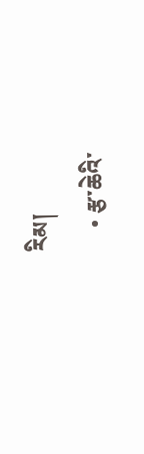རིམ།
    • རྩ་ཆེའི་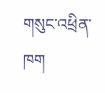གསུང་འཕྲིན་ཁག